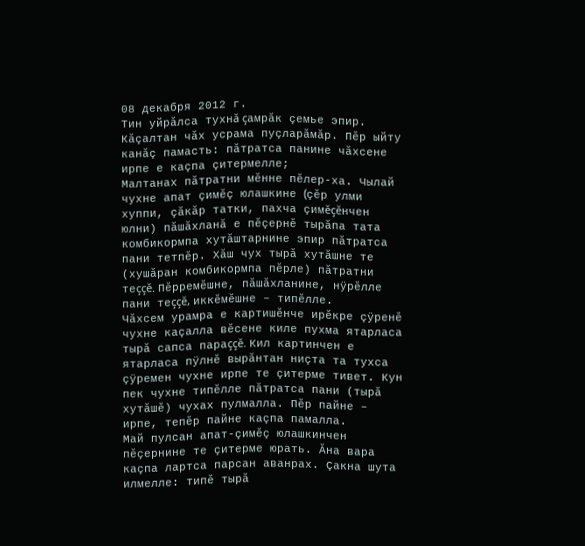08 декабря 2012 г.
Тин уйрăлса тухнă çамрăк çемье эпир. Кăçалтан чăх усрама пуçларăмăр. Пĕр ыйту канăç памасть: пăтратса панине чăхсене ирпе е каçпа çитермелле;
Малтанах пăтратни мĕнне пĕлер-ха. Чылай чухне апат çимĕç юлашкине (çĕр улми хуппи, çăкăр татки, пахча çимĕçĕнчен юлни) пăшăхланă е пĕçернĕ тырăпа тата комбикормпа хутăштарнине эпир пăтратса пани тетпĕр. Хăш чух тырă хутăшне те (хушăран комбикормпа пĕрле) пăтратни теççĕ. Пĕрремĕшне, пăшăхланине, нÿрĕлле пани теççĕ, иккĕмĕшне – типĕлле.
Чăхсем урамра е картишĕнче ирĕкре çÿренĕ чухне каçалла вĕсене киле пухма ятарласа тырă сапса параççĕ. Кил картинчен е ятарласа пÿлнĕ вырăнтан ниçта та тухса çÿремен чухне ирпе те çитерме тивет. Кун пек чухне типĕлле пăтратса пани (тырă хутăшĕ) чухах пулмалла. Пĕр пайне – ирпе, тепĕр пайне каçпа памалла.
Май пулсан апат-çимĕç юлашкинчен пĕçернине те çитерме юрать. Ăна вара каçпа лартса парсан аванрах. Çакна шута илмелле: типĕ тырă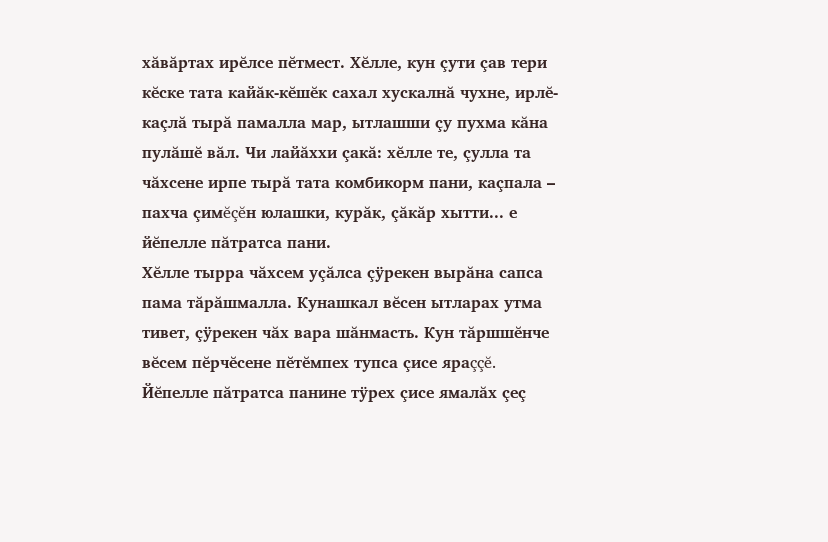хăвăртах ирĕлсе пĕтмест. Хĕлле, кун çути çав тери кĕске тата кайăк-кĕшĕк сахал хускалнă чухне, ирлĕ-каçлă тырă памалла мар, ытлашши çу пухма кăна пулăшĕ вăл. Чи лайăххи çакă: хĕлле те, çулла та чăхсене ирпе тырă тата комбикорм пани, каçпала – пахча çимĕçĕн юлашки, курăк, çăкăр хытти... е йĕпелле пăтратса пани.
Хĕлле тырра чăхсем уçăлса çÿрекен вырăна сапса пама тăрăшмалла. Кунашкал вĕсен ытларах утма тивет, çÿрекен чăх вара шăнмасть. Кун тăршшĕнче вĕсем пĕрчĕсене пĕтĕмпех тупса çисе яраççĕ. Йĕпелле пăтратса панине тÿрех çисе ямалăх çеç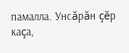памалла. Унсăрăн çĕр каçа,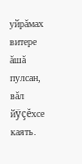уйрăмах витере ăшă пулсан, вăл йÿçĕхсе каять.